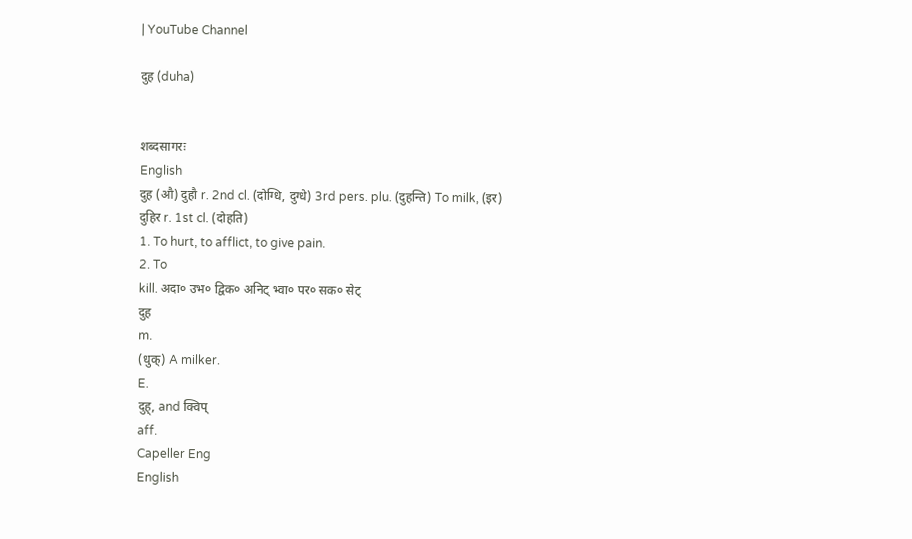| YouTube Channel

दुह (duha)


शब्दसागरः
English
दुह (औ) दुहौ r. 2nd cl. (दोग्धि, दुग्धे) 3rd pers. plu. (दुहन्ति) To milk, (इर)
दुहिर r. 1st cl. (दोहति)
1. To hurt, to afflict, to give pain.
2. To
kill. अदा० उभ० द्विक० अनिट् भ्वा० पर० सक० सेट्
दुह
m.
(धुक्) A milker.
E.
दुह्, and क्विप्
aff.
Capeller Eng
English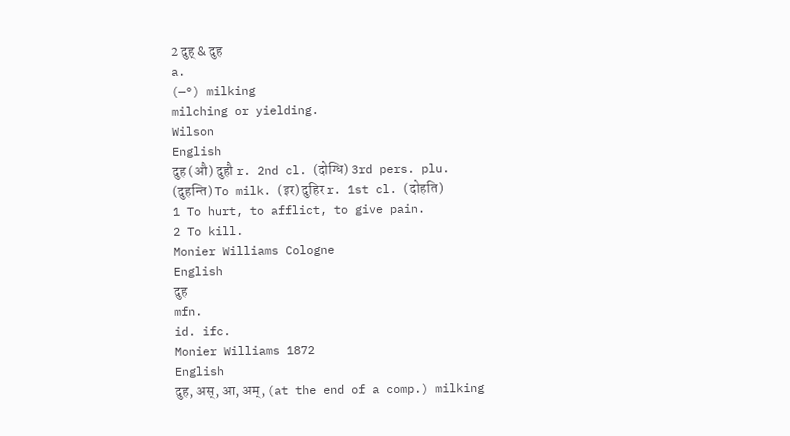2 दुह् & दुह
a.
(—°) milking
milching or yielding.
Wilson
English
दुह (औ) दुहौ r. 2nd cl. (दोग्धि) 3rd pers. plu.
(दुहन्ति) To milk. (इर) दुहिर r. 1st cl. (दोहति)
1 To hurt, to afflict, to give pain.
2 To kill.
Monier Williams Cologne
English
दुह
mfn.
id. ifc.
Monier Williams 1872
English
दुह, अस्, आ, अम्, (at the end of a comp.) milking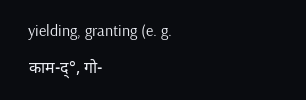yielding, granting (e. g. काम-द्°, गो-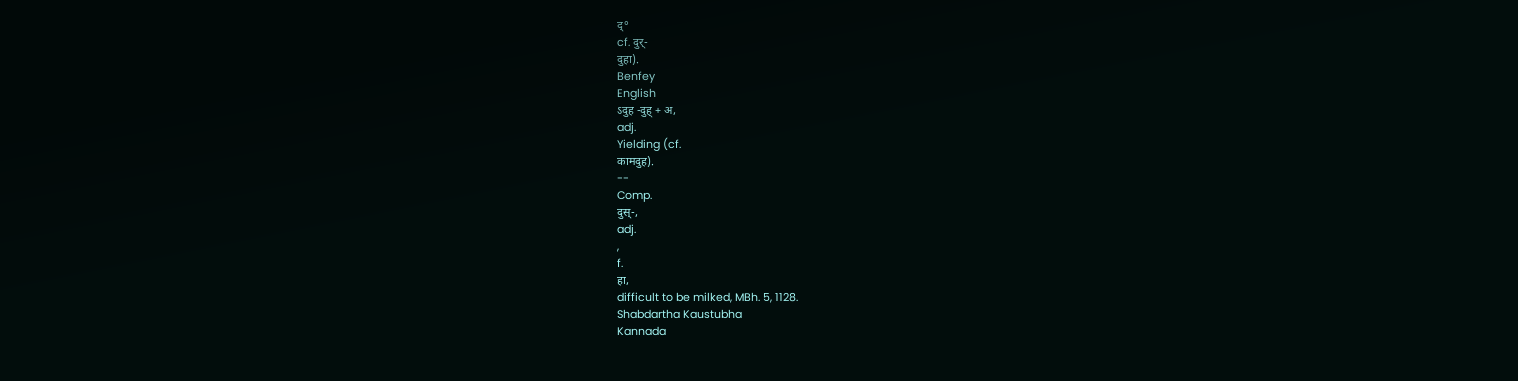द्°
cf. दुर्-
दुहा).
Benfey
English
ऽदुह -दुह् + अ,
adj.
Yielding (cf.
कामदुह).
--
Comp.
दुस्-,
adj.
,
f.
हा,
difficult to be milked, MBh. 5, 1128.
Shabdartha Kaustubha
Kannada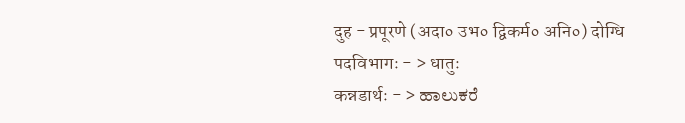दुह - प्रपूरणे (अदा० उभ० द्विकर्म० अनि०) दोग्धि
पदविभागः - > धातुः
कन्नडार्थः - > ಹಾಲುಕರೆ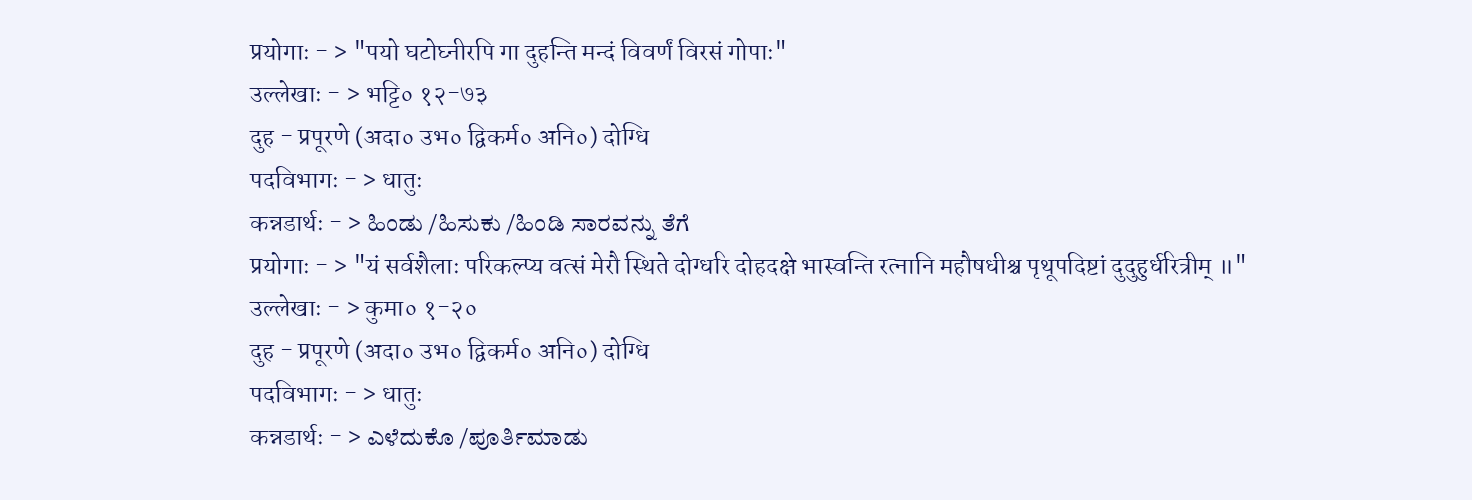प्रयोगाः - > "पयो घटोघ्नीरपि गा दुहन्ति मन्दं विवर्णं विरसं गोपाः"
उल्लेखाः - > भट्टि० १२-७३
दुह - प्रपूरणे (अदा० उभ० द्विकर्म० अनि०) दोग्धि
पदविभागः - > धातुः
कन्नडार्थः - > ಹಿಂಡು /ಹಿಸುಕು /ಹಿಂಡಿ ಸಾರವನ್ನು ತೆಗೆ
प्रयोगाः - > "यं सर्वशैलाः परिकल्प्य वत्सं मेरौ स्थिते दोग्धरि दोहदक्षे भास्वन्ति रत्नानि महौषधीश्च पृथूपदिष्टां दुदुहुर्धरित्रीम् ॥"
उल्लेखाः - > कुमा० १-२०
दुह - प्रपूरणे (अदा० उभ० द्विकर्म० अनि०) दोग्धि
पदविभागः - > धातुः
कन्नडार्थः - > ಎಳೆದುಕೊ /ಪೂರ್ತಿಮಾಡು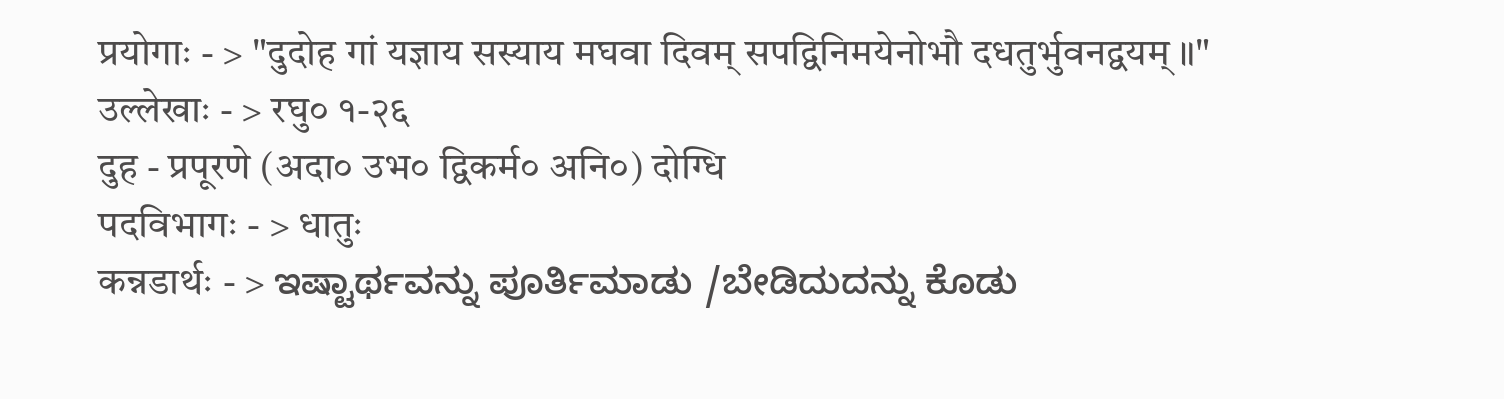प्रयोगाः - > "दुदोह गां यज्ञाय सस्याय मघवा दिवम् सपद्विनिमयेनोभौ दधतुर्भुवनद्वयम् ॥"
उल्लेखाः - > रघु० १-२६
दुह - प्रपूरणे (अदा० उभ० द्विकर्म० अनि०) दोग्धि
पदविभागः - > धातुः
कन्नडार्थः - > ಇಷ್ಟಾರ್ಥವನ್ನು ಪೂರ್ತಿಮಾಡು /ಬೇಡಿದುದನ್ನು ಕೊಡು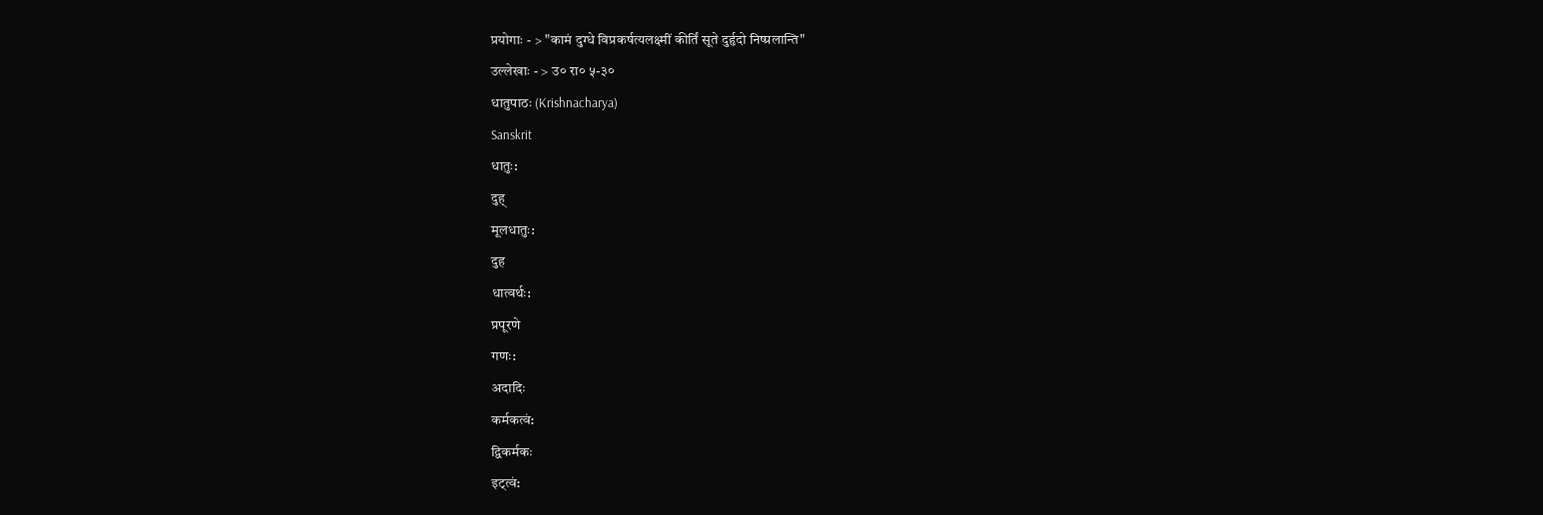प्रयोगाः - > "कामं दुग्धे विप्रकर्षत्यलक्ष्मीं कीर्तिं सूते दुर्हृदो निष्प्रलान्ति"
उल्लेखाः - > उ० रा० ५-३०
धातुपाठः (Krishnacharya)
Sanskrit
धातुः:
दुह्
मूलधातुः:
दुह
धात्वर्थः:
प्रपूरणे
गणः:
अदादिः
कर्मकत्वं:
द्विकर्मकः
इट्त्वं: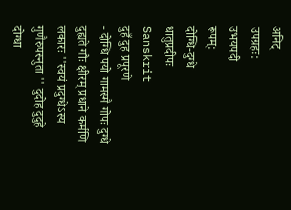अनिट्
उपग्रहः:
उभयपदी
रूपम्:
दोग्धि-दुग्धे
धातुप्रदीपः
Sanskrit
दुहँ दुह प्रपूरणे
- दोग्धि पयो गामस्मै गोपः दुग्धे दुह्यते गौः क्षीरम् प्रधाने कर्मणि लकारः ''स्वयं प्रदुग्धेऽस्य गुणैरुपस्नुता '' दुदोह दुदुहे दोग्धा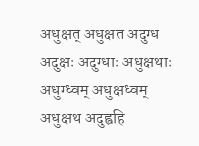अधुक्षत् अधुक्षत अदुग्ध अदुक्षः अदुग्धाः अधुक्षथाः अधुग्ध्वम् अधुक्षध्वम् अधुक्षथ अदुह्वहि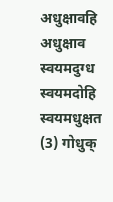अधुक्षावहि अधुक्षाव स्वयमदुग्ध स्वयमदोहि स्वयमधुक्षत (3) गोधुक्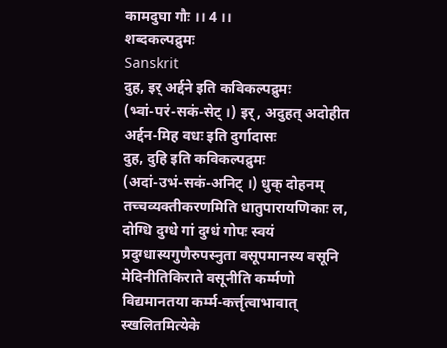कामदुघा गौः ।। 4 ।।
शब्दकल्पद्रुमः
Sanskrit
दुह, इर् अर्द्दने इति कविकल्पद्रुमः
(भ्वां-परं-सकं-सेट् ।) इर्, अदुहत् अदोहीत अर्द्दन-मिह वधः इति दुर्गादासः
दुह, दुहि इति कविकल्पद्रुमः
(अदां-उभं-सकं-अनिट् ।) धुक् दोहनम् तच्चव्यक्तीकरणमिति धातुपारायणिकाः ल, दोग्धि दुग्धे गां दुग्धं गोपः स्वयं प्रदुग्धास्यगुणैरुपस्नुता वसूपमानस्य वसूनि मेदिनीतिकिराते वसूनीति कर्म्मणो विद्यमानतया कर्म्म-कर्त्तृत्वाभावात् स्खलितमित्येके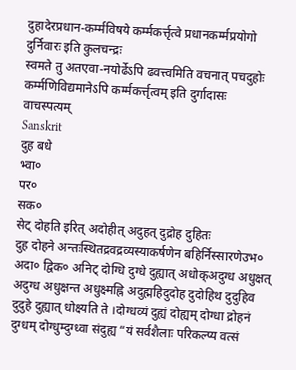दुहादेरप्रधान-कर्म्मविषये कर्म्मकर्त्तृत्वे प्रधानकर्म्मप्रयोगो दुर्निवारः इति कुलचन्द्रः
स्वमते तु अतएवा-नयोर्ढेऽपि ढवत्त्वमिति वचनात् पचदुहोः कर्म्मणिविद्यमानेऽपि कर्म्मकर्त्तृत्वम् इति दुर्गादासः
वाचस्पत्यम्
Sanskrit
दुह बधे
भ्वा०
पर०
सक०
सेट् दोहति इरित् अदोहीत् अदुहत् दुद्रोह दुहितः
दुह दोहने अन्तःस्थितद्रवद्रव्यस्याकर्षणेन बहिर्निस्सारणेउभ० अदा० द्विक० अनिट् दोग्धि दुग्धे दुह्यात् अधोक्अदुग्ध अधुक्षत् अदुग्ध अधुक्षन्त अधुक्ष्मह्नि अदुह्महिदुदोह दुदोहिथ दुदुहिव दुदुहे दुह्यात् धोक्ष्यति ते ।दोग्धव्यं दुह्यं दोह्यम् दोग्धा द्रोहनं दुग्धम् दोग्धुम्दुग्ध्वा संदुह्य “यं सर्वशैलाः परिकल्प्य वत्सं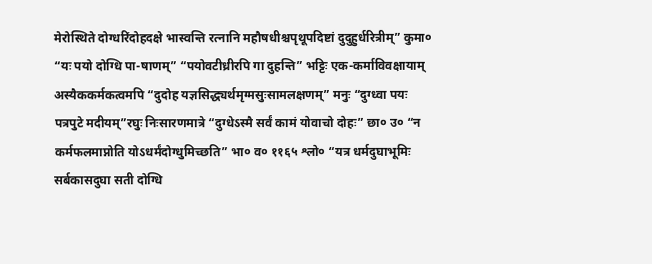मेरोस्थिते दोग्धरिंदोहदक्षे भास्वन्ति रत्नानि महौषधीश्चपृथूपदिष्टां दुदुहुर्धरित्रीम्” कुमा० “यः पयो दोग्धि पा-षाणम्” “पयोवटीध्रीरपि गा दुहन्ति” भट्टिः एक-कर्माविवक्षायाम् अस्यैककर्मकत्वमपि “दुदोह यज्ञसिद्ध्यर्थमृग्मसुःसामलक्षणम्” मनुः “दुग्ध्वा पयः पत्रपुटे मदीयम्”रघुः निःसारणमात्रे “दुग्धेऽस्मै सर्वं कामं योवाचो दोहः” छा० उ० “न कर्मफलमाप्नोति योऽधर्मंदोग्धुमिच्छति” भा० व० ११६५ श्लो० “यत्र धर्मदुघाभूमिः सर्बकासदुघा सती दोग्धि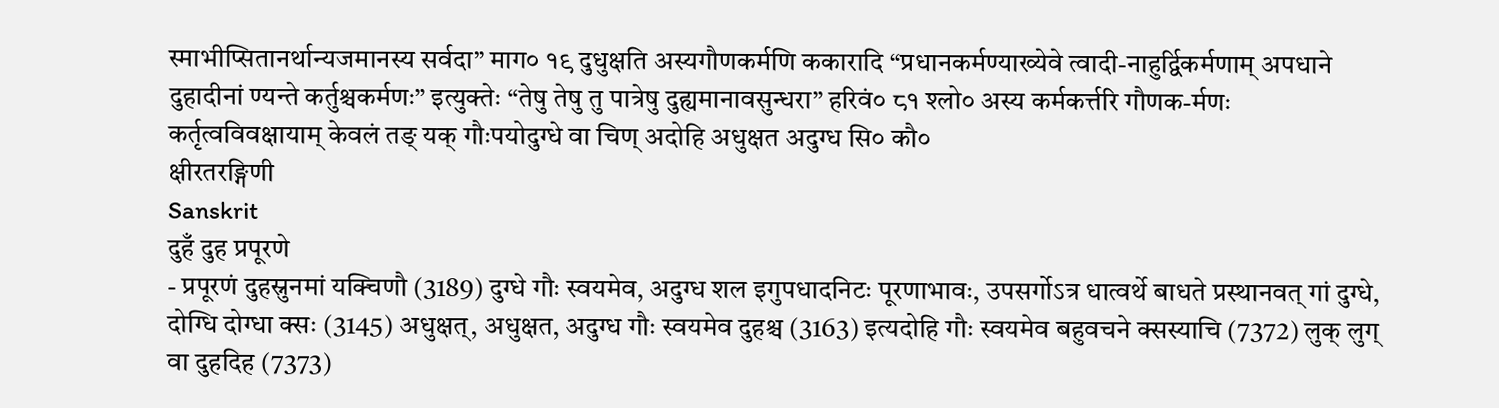स्माभीप्सितानर्थान्यजमानस्य सर्वदा” माग० १९ दुधुक्षति अस्यगौणकर्मणि ककारादि “प्रधानकर्मण्याख्येवे त्वादी-नाहुर्द्विकर्मणाम् अपधाने दुहादीनां ण्यन्ते कर्तुश्चकर्मणः” इत्युक्तेः “तेषु तेषु तु पात्रेषु दुह्यमानावसुन्धरा” हरिवं० ८१ श्लो० अस्य कर्मकर्त्तरि गौणक-र्मणः कर्तृत्वविवक्षायाम् केवलं तङ् यक् गौःपयोदुग्धे वा चिण् अदोहि अधुक्षत अदुग्ध सि० कौ०
क्षीरतरङ्गिणी
Sanskrit
दुहँ दुह प्रपूरणे
- प्रपूरणं दुहस्नुनमां यक्चिणौ (3189) दुग्धे गौः स्वयमेव, अदुग्ध शल इगुपधादनिटः पूरणाभावः, उपसर्गोऽत्र धात्वर्थे बाधते प्रस्थानवत् गां दुग्धे, दोग्धि दोग्धा क्सः (3145) अधुक्षत्, अधुक्षत, अदुग्ध गौः स्वयमेव दुहश्च (3163) इत्यदोहि गौः स्वयमेव बहुवचने क्सस्याचि (7372) लुक् लुग् वा दुहदिह (7373)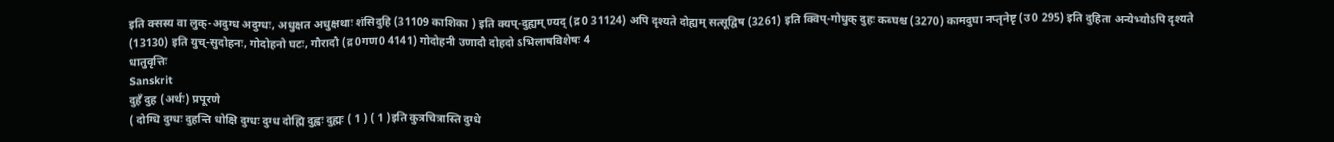इति क्सस्य वा लुक्-अदुग्ध अदुग्धः, अधुक्षत अधुक्षथाः शंसिदुहि (31109 काशिका ) इति क्यप्-दुह्यम् ण्यद् (द्र0 31124) अपि दृश्यते दोह्यम् सत्सूद्विष (3261) इति क्विप्-गोधुक् दुहः कब्घश्च (3270) कामदुघा नप्तृनेष्टृ (उ0 295) इति दुहिता अन्येभ्योऽपि दृश्यते (13130) इति युच्-सुदोहनः, गोदोहनो घटः, गौरादौ (द्र0गण0 4141) गोदोहनी उणादौ दोहदो ऽभिलाषविशेषः 4
धातुवृत्तिः
Sanskrit
दुहँ दुह (अर्थः) प्रपूरणे
( दोग्धि दुग्धः दुहन्ति धोक्षि दुग्धः दुग्ध दोह्मि दुह्वः दुह्मः ( 1 ) ( 1 )इति कुत्रचित्रास्ति दुग्धे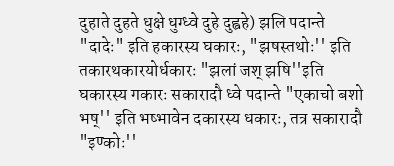दुहाते दुहते धुक्षे धुग्ध्वे दुहे दुह्वहे) झलि पदान्ते "दादेः" इति हकारस्य घकारः, "झषस्तथोः'' इति तकारथकारयोर्धकारः "झलां जश् झषि''इति घकारस्य गकारः सकारादौ ध्वे पदान्ते "एकाचो बशो भष्'' इति भष्भावेन दकारस्य धकारः, तत्र सकारादौ "इण्कोः''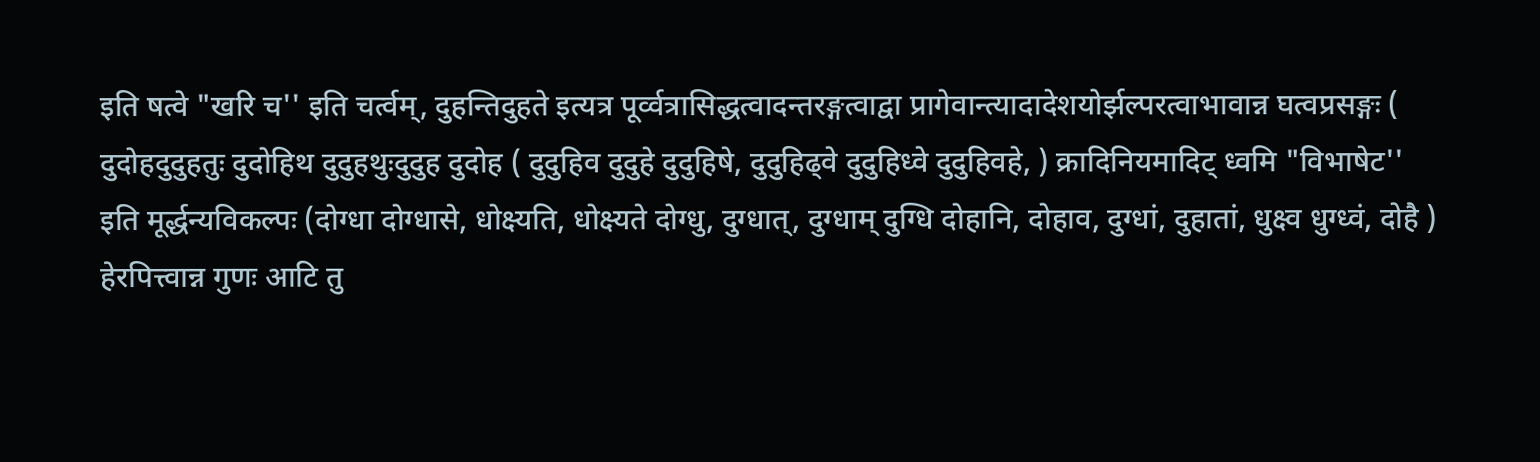इति षत्वे "खरि च'' इति चर्त्वम्, दुहन्तिदुहते इत्यत्र पूर्व्वत्रासिद्धत्वादन्तरङ्गत्वाद्वा प्रागेवान्त्यादादेशयोर्झल्परत्वाभावान्न घत्वप्रसङ्गः ( दुदोहदुदुहतुः दुदोहिथ दुदुहथुःदुदुह दुदोह ( दुदुहिव दुदुहे दुदुहिषे, दुदुहिढ्वे दुदुहिध्वे दुदुहिवहे, ) क्रादिनियमादिट् ध्वमि "विभाषेट'' इति मूर्द्धन्यविकल्पः (दोग्धा दोग्धासे, धोक्ष्यति, धोक्ष्यते दोग्धु, दुग्धात्, दुग्धाम् दुग्धि दोहानि, दोहाव, दुग्धां, दुहातां, धुक्ष्व धुग्ध्वं, दोहै ) हेरपित्त्वान्न गुणः आटि तु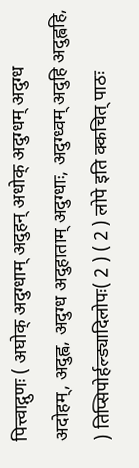पित्त्वाद्गुणः ( अघोक् अदुग्धाम् अदुहन् अधोक् अदुग्धम् अदुग्ध अदोहम्, अदुह्व, अदुग्ध अदुहाताम् अदुग्धाः, अदुग्ध्वम् अदुहि अदुह्वहि, ) तिप्सिपोर्हल्ड्यादिलोपः( 2 ) ( 2 ) लोपे इति क्कचित् पाठः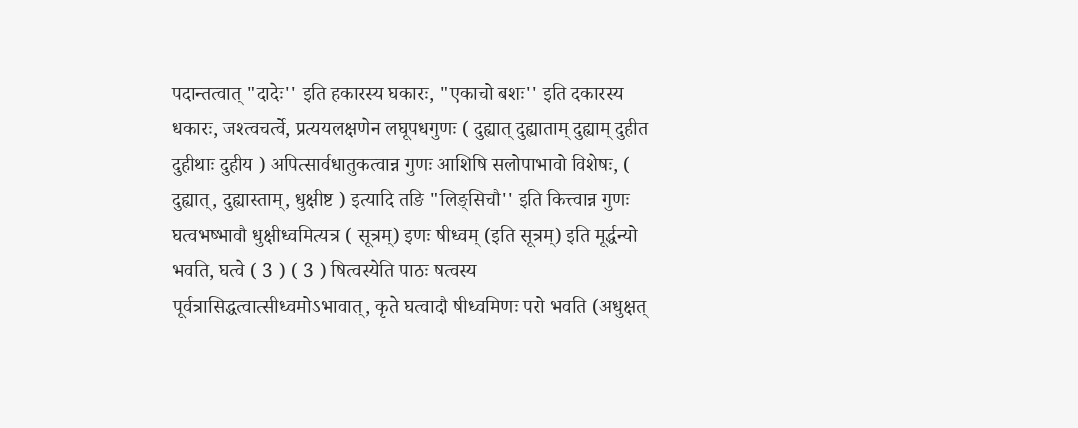पदान्तत्वात् "दादेः'' इति हकारस्य घकारः, "एकाचो बशः'' इति दकारस्य धकारः, जश्त्वचर्त्वे, प्रत्ययलक्षणेन लघूपधगुणः ( दुह्यात् दुह्याताम् दुह्याम् दुहीत दुहीथाः दुहीय ) अपित्सार्वधातुकत्वान्न गुणः आशिषि सलोपाभावो विशेषः, ( दुह्यात्, दुह्यास्ताम्, धुक्षीष्ट ) इत्यादि तङि "लिङ्सिचौ'' इति कित्त्वान्न गुणः घत्वभष्भावौ धुक्षीध्वमित्यत्र ( सूत्रम्) इणः षीध्वम् (इति सूत्रम्) इति मूर्द्धन्यो भवति, घत्वे ( 3 ) ( 3 ) षित्वस्येति पाठः षत्वस्य पूर्वत्रासिद्धत्वात्सीध्वमोऽभावात्, कृते घत्वादौ षीध्वमिणः परो भवति (अधुक्षत्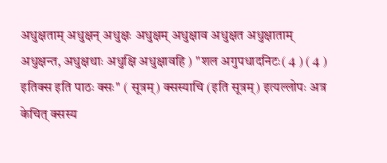अधुक्षताम् अधुक्षन् अधुक्षः अधुक्षम् अधुक्षाव अधुक्षत अधुक्षाताम् अधुक्षन्त, अधुक्षथाः अधुक्षि अधुक्षावहि ) "शल अगुपधादनिटः( 4 ) ( 4 ) इतिक्स इति पाठः क्सः'' ( सूत्रम्) क्सस्याचि (इति सूत्रम्) इत्यल्लोपः अत्र केचित् क्सस्य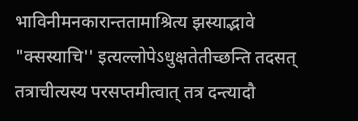भाविनीमनकारान्ततामाश्रित्य झस्याद्भावे "क्सस्याचि'' इत्यल्लोपेऽधुक्षतेतीच्छन्ति तदसत् तत्राचीत्यस्य परसप्तमीत्वात् तत्र दन्त्यादौ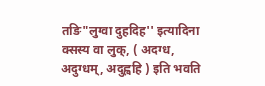तङि"लुग्वा दुहदिह'' इत्यादिना क्सस्य वा लुक्, ( अदग्ध, अदुग्धम्, अदुह्वहि ) इति भवति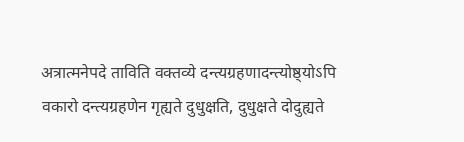अत्रात्मनेपदे ताविति वक्तव्ये दन्त्यग्रहणादन्त्योष्ठ्योऽपि वकारो दन्त्यग्रहणेन गृह्यते दुधुक्षति, दुधुक्षते दोदुह्यते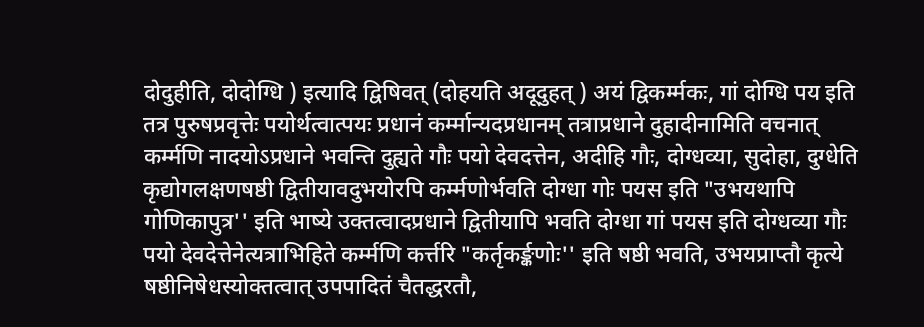दोदुहीति, दोदोग्धि ) इत्यादि द्विषिवत् (दोहयति अदूदुहत् ) अयं द्विकर्म्मकः, गां दोग्धि पय इति तत्र पुरुषप्रवृत्तेः पयोर्थत्वात्पयः प्रधानं कर्म्मान्यदप्रधानम् तत्राप्रधाने दुहादीनामिति वचनात् कर्म्मणि नादयोऽप्रधाने भवन्ति दुह्यते गौः पयो देवदत्तेन, अदीहि गौः, दोग्धव्या, सुदोहा, दुग्धेति कृद्योगलक्षणषष्ठी द्वितीयावदुभयोरपि कर्म्मणोर्भवति दोग्धा गोः पयस इति "उभयथापि गोणिकापुत्र'' इति भाष्ये उक्तत्वादप्रधाने द्वितीयापि भवति दोग्धा गां पयस इति दोग्धव्या गौः पयो देवदेत्तेनेत्यत्राभिहिते कर्म्मणि कर्त्तरि "कर्तृकर्ङ्कणोः'' इति षष्ठी भवति, उभयप्राप्तौ कृत्ये षष्ठीनिषेधस्योक्तत्वात् उपपादितं चैतद्धरतौ,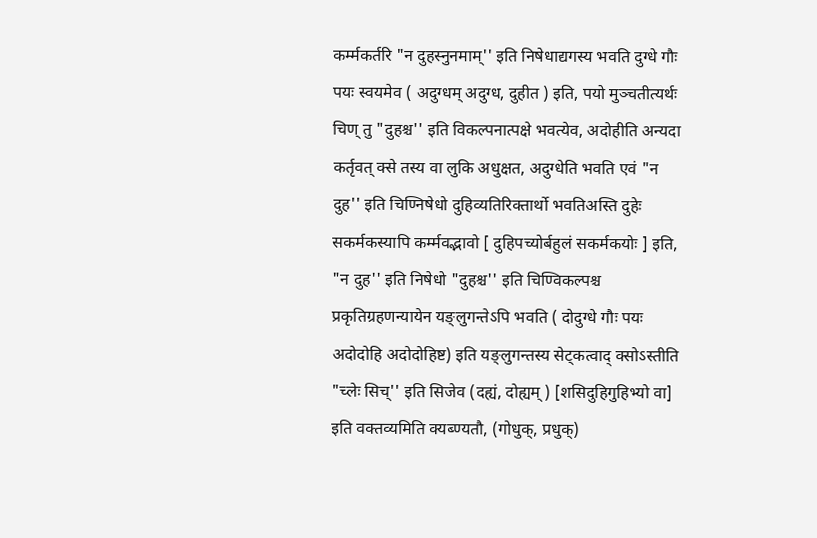कर्म्मकर्तरि "न दुहस्नुनमाम्'' इति निषेधाद्यगस्य भवति दुग्धे गौः पयः स्वयमेव ( अदुग्धम् अदुग्ध, दुहीत ) इति, पयो मुञ्चतीत्यर्थः चिण् तु "दुहश्च'' इति विकल्पनात्पक्षे भवत्येव, अदोहीति अन्यदा कर्तृवत् क्से तस्य वा लुकि अधुक्षत, अदुग्धेति भवति एवं "न दुह'' इति चिण्निषेधो दुहिव्यतिरिक्तार्थो भवतिअस्ति दुहेः सकर्मकस्यापि कर्म्मवद्भावो [ दुहिपच्योर्बहुलं सकर्मकयोः ] इति, "न दुह'' इति निषेधो "दुहश्च'' इति चिण्विकल्पश्च प्रकृतिग्रहणन्यायेन यङ्लुगन्तेऽपि भवति ( दोदुग्धे गौः पयः अदोदोहि अदोदोहिष्ट) इति यङ्लुगन्तस्य सेट्कत्वाद् क्सोऽस्तीति "च्लेः सिच्'' इति सिजेव (दह्यं, दोह्यम् ) [शसिदुहिगुहिभ्यो वा] इति वक्तव्यमिति क्यब्ण्यतौ, (गोधुक्, प्रधुक्)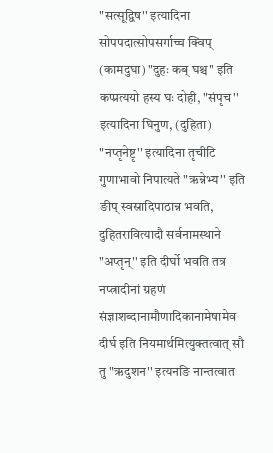"सत्सूद्विष'' इत्यादिना सोपपदात्सोपसर्गाच्च क्विप् (कामदुघा) "दुहः कब् घश्च'' इति कप्प्रत्ययो हस्य घः दोही, "संपृच'' इत्यादिना घिनुण, (दुहिता) "नप्तृनेष्टृ'' इत्यादिना तृचीटि गुणाभावो निपात्यते "ऋन्नेभ्य'' इति ङीप् स्वस्रादिपाठान्न भवति, दुहितरावित्यादौ सर्वनामस्थाने "अप्तृन्'' इति दीर्घो भवति तत्र नप्त्रादीनां ग्रहणं संज्ञाशब्दानामौणादिकानामेषामेव दीर्घ इति नियमार्थमित्युक्तत्वात् सौ तु "ऋदुशन'' इत्यनङि नान्तत्वात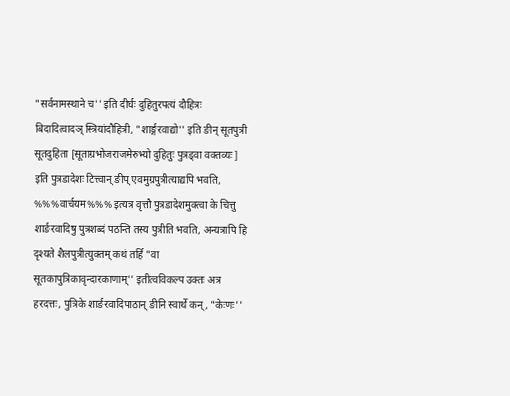"सर्वनामस्थाने च'' इति दीर्घः दुहितुरपत्यं दौहित्रः बिदादित्वादञ् स्त्रियांदौहित्री, "शार्ङ्गरवाद्यो'' इति ङीन् सूतपुत्री सूतदुहिता [सूताग्रभोजराजमेरुभ्यो दुहितुः पुत्रड्वा वक्तव्यः ] इति पुत्रडादेशः टित्त्वान् ङीप् एवमुग्रपुत्रीत्याद्यपि भवति, %%%वार्चयम%%% इत्यत्र वृत्तौ पुत्रडादेशमुक्त्वा के चित्तु शार्ङरवादिषु पुत्रशब्दं पठन्ति तस्य पुत्रीति भवति, अन्यत्रापि हि दृश्यते शैलपुत्रीत्युक्तम् कथं तर्हि "वा सूतकापुत्रिकावृन्दारकाणाम्'' इतीत्वविकल्प उक्तः अत्र हरदत्तः, पुत्रिके शार्ङरवादिपाठान् ङीनि स्वार्थे कन्, "केःणः''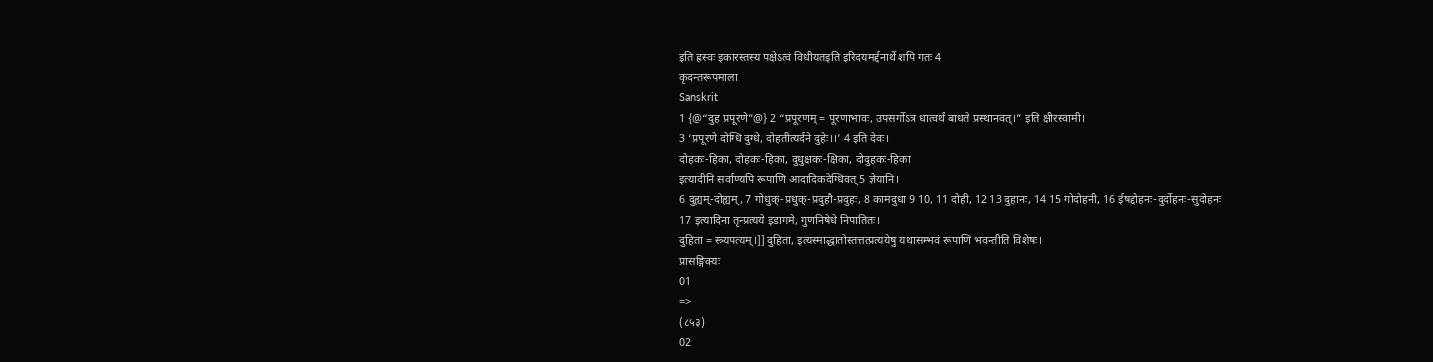इति ह्रस्वः इकारस्तस्य पक्षेऽत्वं विधीयतइति इरिदयमर्द्दनार्थे शपि गतः 4
कृदन्तरूपमाला
Sanskrit
1 {@“दुह प्रपूरणे”@} 2 “प्रपूरणम् = पूरणाभावः, उपसर्गोऽत्र धात्वर्थं बाधते प्रस्थानवत्।” इति क्षीरस्वामी।
3 ‘प्रपूरणे दोग्धि दुग्धे, दोहतीत्यर्दने दुहेः।।’ 4 इति देवः।
दोहकः-हिका, दोहकः-हिका, दुधुक्षकः-क्षिका, दोदुहकः-हिका
इत्यादीनि सर्वाण्यपि रूपाणि आदादिकदेग्धिवत् 5 ज्ञेयानि।
6 दुह्यम्-दोह्यम्, 7 गोधुक्-प्रधुक्-प्रदुहौ-प्रदुहः, 8 कामदुधा 9 10, 11 दोही, 12 13 दुहानः, 14 15 गोदोहनी, 16 ईषद्दोहनः-दुर्दोहनः-सुदोहनः
17 इत्यादिना तृन्प्रत्यये इडागमे, गुणनिषेधे निपातितः।
दुहिता = स्त्र्यपत्यम्।]] दुहिता, इत्यस्माद्धातोस्तत्तत्प्रत्ययेषु यथासम्भवं रूपाणि भवन्तीति विशेषः।
प्रासङ्गिक्यः
01
=>
(८५३)
02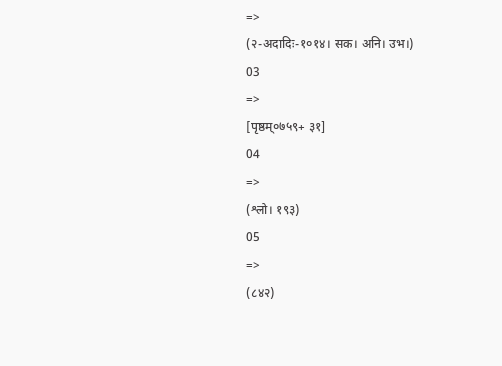=>
(२-अदादिः-१०१४। सक। अनि। उभ।)
03
=>
[पृष्ठम्०७५९+ ३१]
04
=>
(श्लो। १९३)
05
=>
(८४२)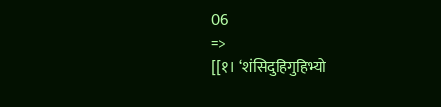06
=>
[[१। ‘शंसिदुहिगुहिभ्यो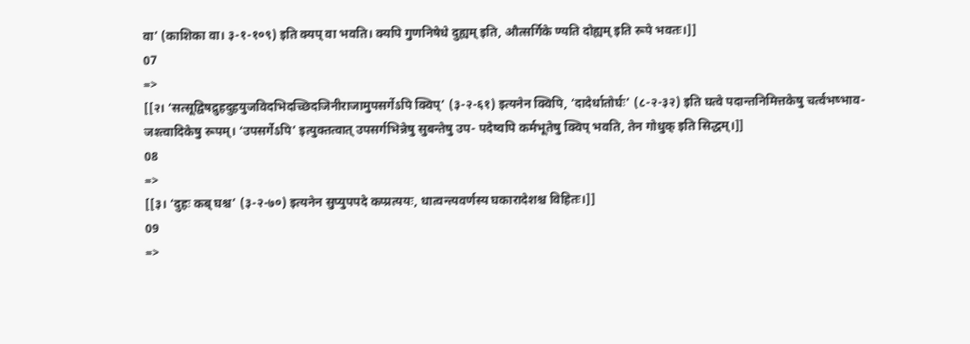वा’ (काशिका वा। ३-१-१०९) इति क्यप् वा भवति। क्यपि गुणनिषेधे दुह्यम् इति, औत्सर्गिके ण्यति दोह्यम् इति रूपे भवतः।]]
07
=>
[[२। ‘सत्सूद्विषद्रुहदुहयुजविदभिदच्छिदजिनीराजामुपसर्गेऽपि क्विप्’ (३-२-६१) इत्यनेन क्विपि, ‘दादेर्धातोर्घः’ (८-२-३२) इति घत्वे पदान्तनिमित्तकेषु चर्त्वभष्भाव- जश्त्वादिकेषु रूपम्। ‘उपसर्गेऽपि’ इत्युक्तत्वात् उपसर्गभिन्नेषु सुबन्तेषु उप- पदेष्वपि कर्मभूतेषु क्विप् भवति, तेन गोधुक् इति सिद्धम्।]]
08
=>
[[३। ‘दुहः कब् घश्च’ (३-२-७०) इत्यनेन सुप्युपपदे कप्प्रत्ययः, धात्वन्त्यवर्णस्य घकारादेशश्च विहितः।]]
09
=>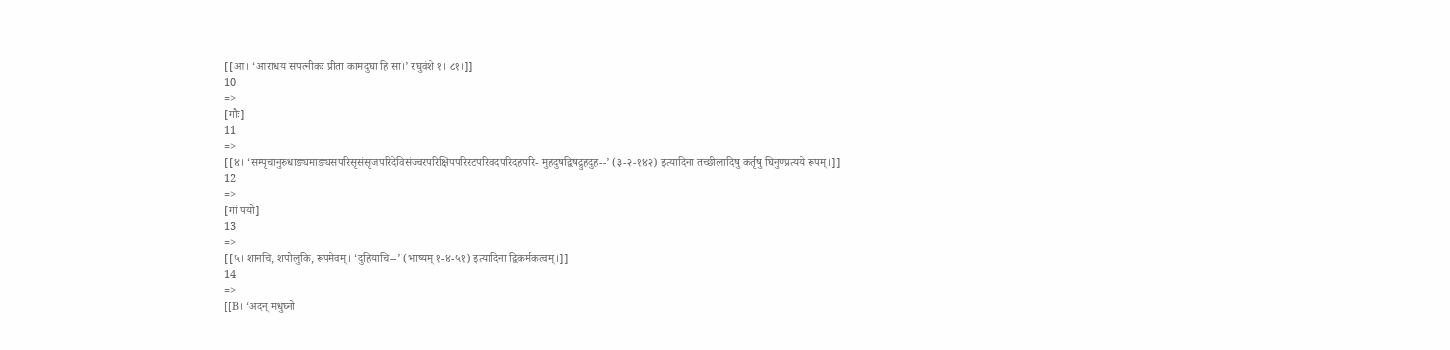[[आ। ‘आराधय सपत्नीकः प्रीता कामदुघा हि सा।’ रघुवंशे १। ८१।]]
10
=>
[गौः]
11
=>
[[४। ‘सम्पृचानुरुधाङ्यमाङ्यसपरिसृसंसृजपरिदेविसंज्वरपरिक्षिपपरिरटपरिवदपरिदहपरि- मुहदुषद्विषद्रुहदुह--’ (३-२-१४२) इत्यादिना तच्छीलादिषु कर्तृषु घिनुण्प्रत्यये रूपम्।]]
12
=>
[गां पयो]
13
=>
[[५। शानचि, शपोलुकि, रूपमेवम्। ‘दुहियाचि--’ (भाष्यम् १-४-५१) इत्यादिना द्विकर्मकत्वम्।]]
14
=>
[[B। ‘अदन् मधुघ्नो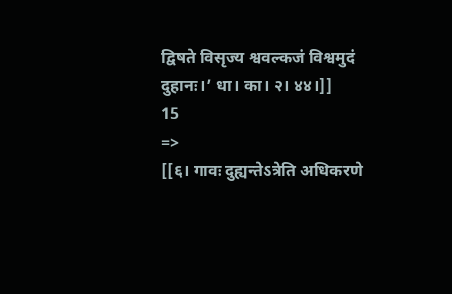द्विषते विसृज्य श्ववल्कजं विश्वमुदं दुहानः।’ धा। का। २। ४४।]]
15
=>
[[६। गावः दुह्यन्तेऽत्रेति अधिकरणे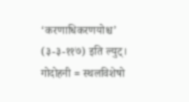‘करणाधिकरणयोश्च’ (३-३-११७) इति ल्युट्। गोदोहनी = स्थलविशेषो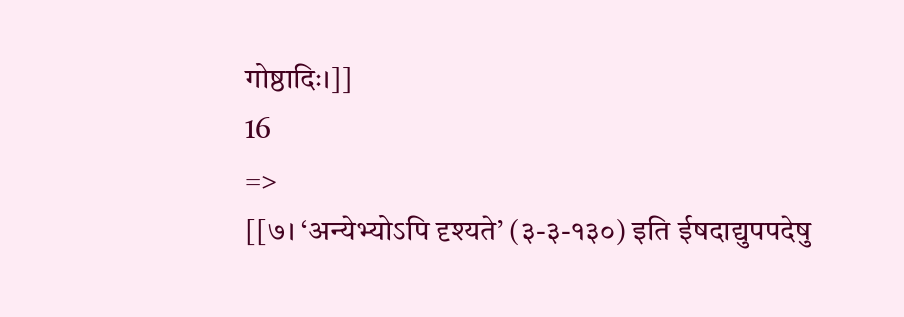गोष्ठादिः।]]
16
=>
[[७। ‘अन्येभ्योऽपि दृश्यते’ (३-३-१३०) इति ईषदाद्युपपदेषु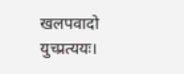खलपवादो युच्प्रत्ययः।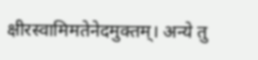क्षीरस्वामिमतेनेदमुक्तम्। अन्ये तु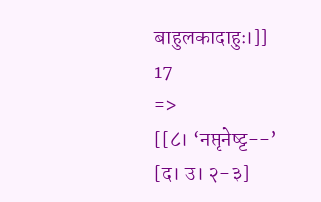बाहुलकादाहुः।]]
17
=>
[[८। ‘नप्तृनेष्ट्ट--’ [द। उ। २-३]